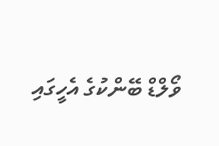ވޯލްޑް ބޭންކުގެ އެހީގައި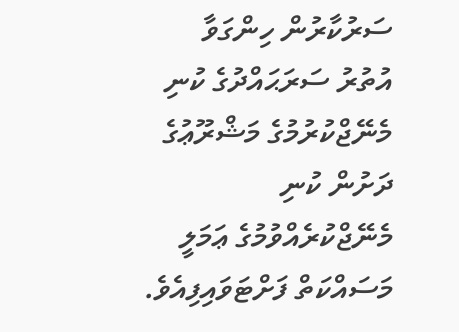ސަރުކާރުން ހިންގަވާ އުތުރު ސަރަޙައްދުގެ ކުނި މެނޭޖްކުރުމުގެ މަޝްރޫޢުގެ ދަށުން ކުނި މެނޭޖްކުރެއްވުމުގެ ޢަމަލީ މަސައްކަތް ފަށްޓަވައިފިއެވެ.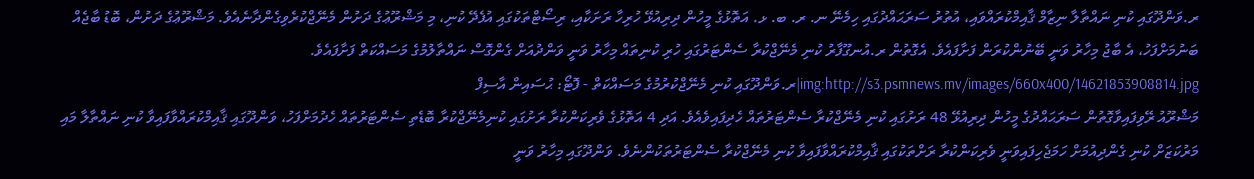ރ.ވަންދޫގައި ކުނި ނައްތާލާ ނިޒާމް ޤާއިމްކުރައްވައި، އުތުރު ސަރަޙައްދުގައި ހިމެނޭ ނ. ރ. ބ. ޅ. އަތޮޅުގެ މީހުން ދިރިއުޅޭ ހުރިހާ ރަށަކާއި، ރިސޯޓްތަކުގައި އުފެދޭ ކުނި، މި މަޝްރޫޢުގެ ދަށުން މެނޭޖްކުރެވިގެންދާނެއެވެ. މަޝްރޫޢުގެ ދަށުން، ބޮޑު ބާޖެއް ބަނުމަށްފަހު، އެ ބާޖު މިހާރު ވަނީ ބޭނުންކުރަން ފަށާފައެވެ. އެގޮތުން ރ.އުނގޫފާރު ކުނި މެނޭޖްކުރާ ސެންޓަރުގައި ހުރި ކުނިތައް މިހާރު ވަނީ ވަންދުއަށް ގެންގޮސް ނައްތާލުމުގެ މަސައްކަތް ފަށާފައެވެ. img:http://s3.psmnews.mv/images/660x400/14621853908814.jpg|ރ.ވަންދޫގައި ކުނި މެނޭޖްކުރުމުގެ މަސައްކަތް - ފޮޓޯ: ޙުސައިން އާސިފް
މަޝްރޫއު ރޭވިފައިވާގޮތުން ސަރަޙައްދުގެ މީހުން ދިރިއުޅޭ 48 ރަށުގައި ކުނި މެނޭޖްކުރާ ސެންޓަރުތައް ހެދިފައިވެއެވެ. އަދި 4 އަތޮޅުގެ ވެރިކަންކުރާ ރަށުގައި ކުނިމެނޭޖްކުރާ ބޮޑެތި ސެންޓަރުތައް ހެދުމަށްފަހު، ވަންދޫގައި ޤާއިމްކުރައްވާފައިވާ ކުނި ނައްތާލާ މައި މަރުކަޒަށް ކުނި ގެންދިއުމަށް ހަމަޖެހިފައިވަނީ ވެރިކަންކުރާ ރަށްތަކުގައި ޤާއިމްކުރައްވާފައިވާ ކުނި މެނޭޖްކުރާ ސެންޓަރުތަކުންނެވެ. ވަންދޫގައި މިހާރު ވަނީ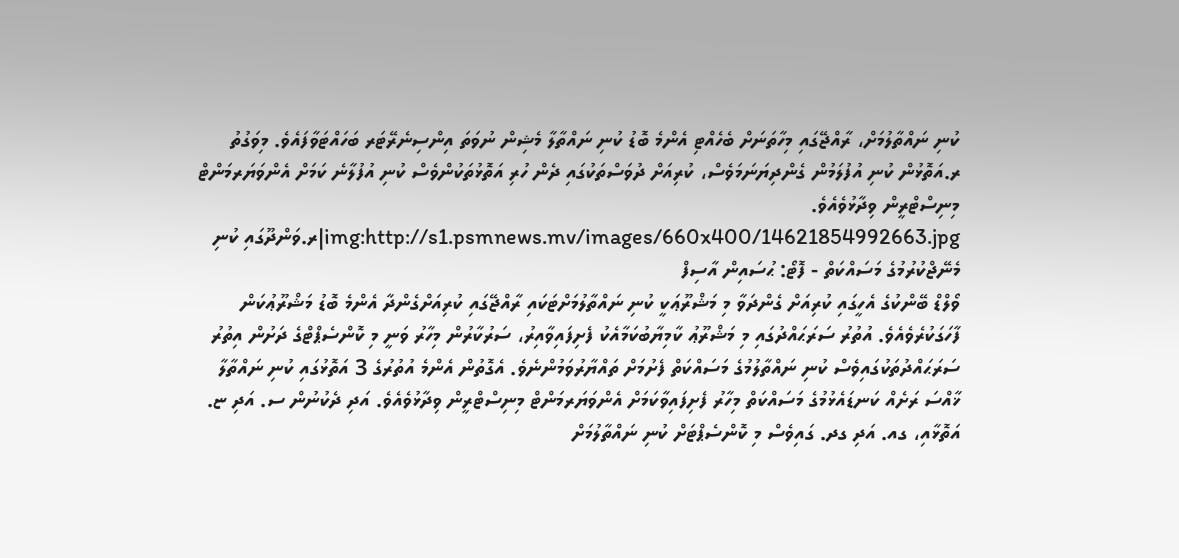ކުނި ނައްތާލުމަށް، ރާއްޖޭގައި މިހާތަނަށް ބެހެއްޓި އެންމެ ބޮޑު ކުނި ނައްތާލާ މެޝިން ނުވަތަ އިންސިނެރޭޓަރ ބަހައްޓަވާފައެވެ. މިވަގުތު ރ.އަތޮޅުން ކުނި އުފުލަމުން ގެންދިޔަނަމަވެސް، ކުރިއަށް ދުވަސްތަކުގައި ދެން ހުރި އަތޮޅުތަކުންވެސް ކުނި އުފުލާނެ ކަމަށް އެންވަޔަރމަންޓް މިނިސްޓްރީން ވިދާޅުވެއެވެ. img:http://s1.psmnews.mv/images/660x400/14621854992663.jpg|ރ.ވަންދޫގައި ކުނި މެނޭޖްކުރުމުގެ މަސައްކަތް - ފޮޓޯ: ޙުސައިން އާސިފް
ވޯލްޑް ބޭންކުގެ އެހީގައި ކުރިއަށް ގެންދަވާ މި މަޝްރޫޢަކީ ކުނި ނައްތާލުމަށްޓަކައި ރާއްޖޭގައި ކުރިއަށްގެންދާ އެންމެ ބޮޑު މަޝްރޫޢުކަން ފާހަގަކުރެވެއެވެ. އުތުރު ސަރަޙައްދުގައި މި މަޝްރޫޢު ކާމިޔާބުކަމާއެކު ފެށިފައިވާއިރު، ސަރުކާރުން މިހާރު ވަނީ މި ކޮންސެޕްޓްގެ ދަށުން އިތުރު ސަރަޙައްދުތަކުގައިވެސް ކުނި ނައްތާލުމުގެ މަސައްކަތް ފެށުމަށް ތައްޔާރުވަމުންނެވެ. އެގޮތުން އެންމެ އުތުރުގެ 3 އަތޮޅުގައި ކުނި ނައްތާލާ ޚާއްސަ ރަށެއް ކަނޑައެޅުމުގެ މަސައްކަތް މިހާރު ފެށިފައިވާކަމަށް އެންވަޔަރމަންޓް މިނިސްޓްރީން ވިދާޅުވެއެވެ. އަދި ދެކުނުން ސ. އަދި ޏ. އަތޮޅާއި، ގއ. އަދި ގދ. ގައިވެސް މި ކޮންސެޕްޓަށް ކުނި ނައްތާލުމަށް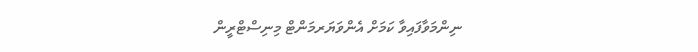ނިންމަވާފައިވާ ކަމަށް އެންވަޔަރމަންޓް މިނިސްޓްރީން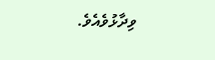ވިދާޅުވެއެވެ.